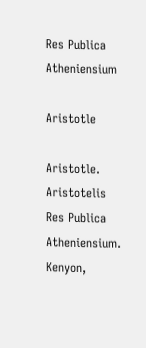Res Publica Atheniensium

Aristotle

Aristotle. Aristotelis Res Publica Atheniensium. Kenyon,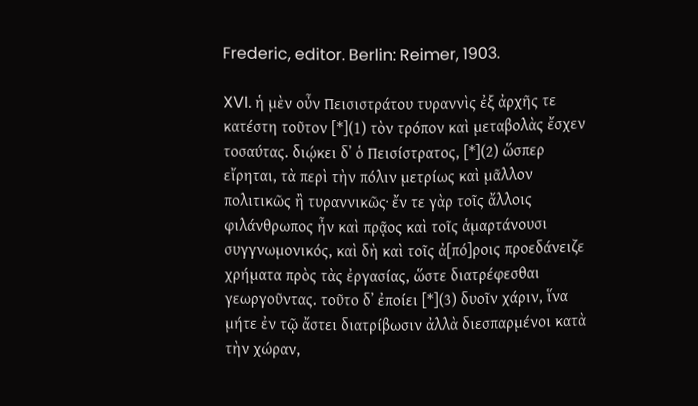Frederic, editor. Berlin: Reimer, 1903.

XVI. ἡ μὲν οὖν Πεισιστράτου τυραννὶς ἐξ ἀρχῆς τε κατέστη τοῦτον [*](1) τὸν τρόπον καὶ μεταβολὰς ἔσχεν τοσαύτας. διῴκει δ᾿ ὁ Πεισίστρατος, [*](2) ὥσπερ εἴρηται, τὰ περὶ τὴν πόλιν μετρίως καὶ μᾶλλον πολιτικῶς ἢ τυραννικῶς· ἔν τε γὰρ τοῖς ἄλλοις φιλάνθρωπος ἦν καὶ πρᾷος καὶ τοῖς ἁμαρτάνουσι συγγνωμονικός, καὶ δὴ καὶ τοῖς ἀ[πό]ροις προεδάνειζε χρήματα πρὸς τὰς ἐργασίας, ὥστε διατρέφεσθαι γεωργοῦντας. τοῦτο δ᾿ ἐποίει [*](3) δυοῖν χάριν, ἵνα μήτε ἐν τῷ ἄστει διατρίβωσιν ἀλλὰ διεσπαρμένοι κατὰ τὴν χώραν,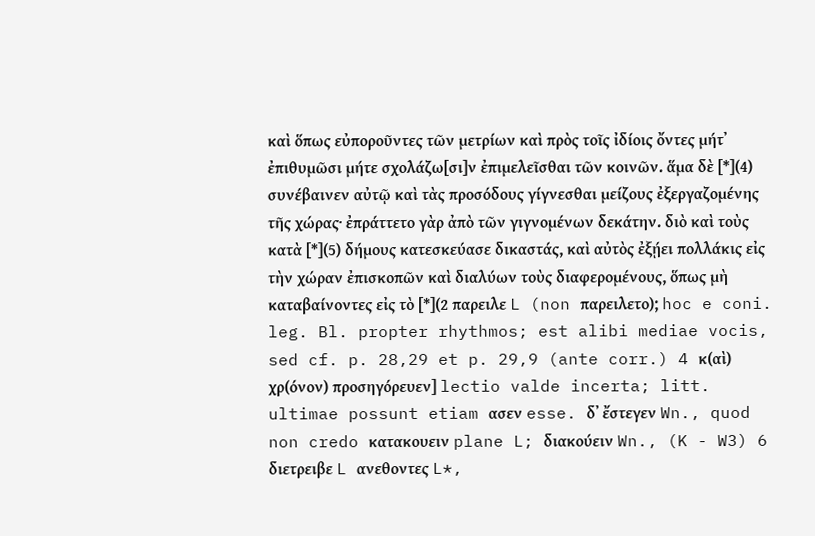καὶ ὅπως εὐποροῦντες τῶν μετρίων καὶ πρὸς τοῖς ἰδίοις ὄντες μήτ᾿ ἐπιθυμῶσι μήτε σχολάζω[σι]ν ἐπιμελεῖσθαι τῶν κοινῶν. ἅμα δὲ [*](4) συνέβαινεν αὐτῷ καὶ τὰς προσόδους γίγνεσθαι μείζους ἐξεργαζομένης τῆς χώρας· ἐπράττετο γὰρ ἀπὸ τῶν γιγνομένων δεκάτην. διὸ καὶ τοὺς κατὰ [*](5) δήμους κατεσκεύασε δικαστάς, καὶ αὐτὸς ἐξῄει πολλάκις εἰς τὴν χώραν ἐπισκοπῶν καὶ διαλύων τοὺς διαφερομένους, ὅπως μὴ καταβαίνοντες εἰς τὸ [*](2 παρειλε L (non παρειλετο); hoc e coni. leg. Bl. propter rhythmos; est alibi mediae vocis, sed cf. p. 28,29 et p. 29,9 (ante corr.) 4 κ(αὶ) χρ(όνον) προσηγόρευεν] lectio valde incerta; litt. ultimae possunt etiam ασεν esse. δ᾿ ἔστεγεν Wn., quod non credo κατακουειν plane L; διακούειν Wn., (K - W3) 6 διετρειβε L ανεθοντες L*,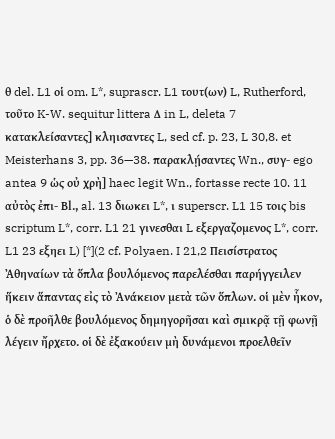θ del. L1 οἱ om. L*, suprascr. L1 τουτ(ων) L, Rutherford, τοῦτο K-W. sequitur littera Δ in L, deleta 7 κατακλείσαντες] κληισαντες L, sed cf. p. 23, L 30,8. et Meisterhans 3, pp. 36—38. παρακλῄσαντες Wn., συγ- ego antea 9 ὡς οὐ χρὴ] haec legit Wn., fortasse recte 10. 11 αὐτὸς ἐπι- Βl., al. 13 διωκει L*, ι superscr. L1 15 τοις bis scriptum L*, corr. L1 21 γινεσθαι L εξεργαζομενος L*, corr. L1 23 εξηει L) [*](2 cf. Polyaen. I 21,2 Πεισίστρατος Ἀθηναίων τὰ ὅπλα βουλόμενος παρελέσθαι παρήγγειλεν ἥκειν ἅπαντας εἰς τὸ Ἀνάκειον μετὰ τῶν ὅπλων. οἱ μὲν ἧκον, ὁ δὲ προῆλθε βουλόμενος δημηγορῆσαι καὶ σμικρᾷ τῇ φωνῇ λέγειν ἤρχετο. οἱ δὲ ἐξακούειν μὴ δυνάμενοι προελθεῖν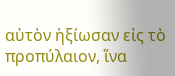αὐτὸν ἠξίωσαν εἰς τὸ προπύλαιον, ἵνα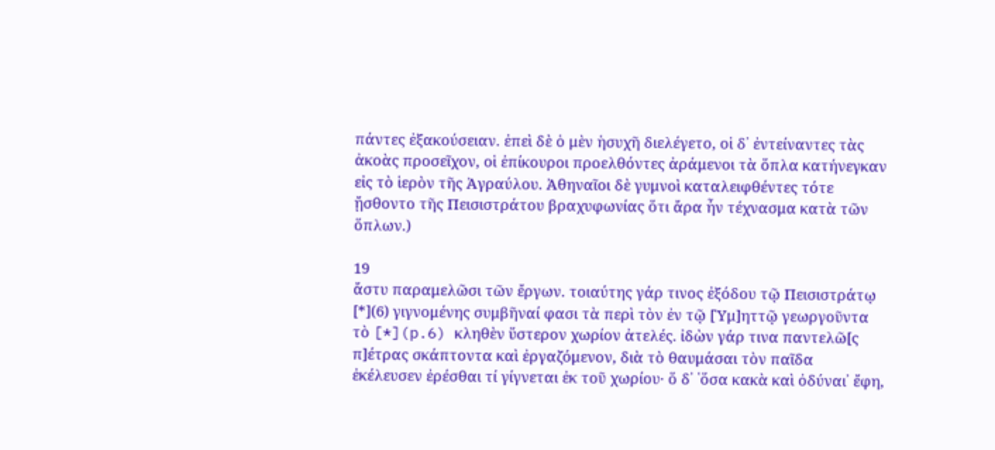πάντες ἐξακούσειαν. ἐπεὶ δὲ ὁ μὲν ἡσυχῆ διελέγετο, οἱ δ᾿ ἐντείναντες τὰς ἀκοὰς προσεῖχον, οἱ ἐπίκουροι προελθόντες ἀράμενοι τὰ ὅπλα κατήνεγκαν εἰς τὸ ἱερὸν τῆς Ἀγραύλου. Ἀθηναῖοι δὲ γυμνοὶ καταλειφθέντες τότε ᾔσθοντο τῆς Πεισιστράτου βραχυφωνίας ὅτι ἄρα ἦν τέχνασμα κατὰ τῶν ὅπλων.)

19
ἄστυ παραμελῶσι τῶν ἔργων. τοιαύτης γάρ τινος ἐξόδου τῷ Πεισιστράτῳ [*](6) γιγνομένης συμβῆναί φασι τὰ περὶ τὸν ἐν τῷ [Ὑμ]ηττῷ γεωργοῦντα τὸ [*](p.6) κληθὲν ὕστερον χωρίον ἀτελές. ἰδὼν γάρ τινα παντελῶ[ς π]έτρας σκάπτοντα καὶ ἐργαζόμενον, διὰ τὸ θαυμάσαι τὸν παῖδα ἐκέλευσεν ἐρέσθαι τί γίγνεται ἐκ τοῦ χωρίου· ὅ δ᾿ ῾ὅσα κακὰ καὶ ὀδύναι᾿ ἔφη,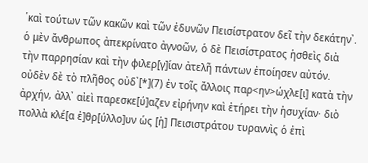῾καὶ τούτων τῶν κακῶν καὶ τῶν ἐδυνῶν Πεισίστρατον δεῖ τὴν δεκάτην᾿. ὁ μὲν ἄνθρωπος ἀπεκρίνατο ἀγνοῶν, ὁ δὲ Πεισίστρατος ἡσθεὶς διὰ τὴν παρρησίαν καὶ τὴν φιλερ[γ]ίαν ἀτελῆ πάντων ἐποίησεν αὐτόν. οὐδὲν δὲ τὸ πλῆθος οὐδ᾿[*](7) ἐν τοῖς ἄλλοις παρ<ην>ώχλε[ι] κατὰ τὴν ἀρχήν, ἀλλ᾿ αἰεὶ παρεσκε[ύ]αζεν εἰρήνην καὶ ἐτήρει τὴν ἡσυχίαν· διὸ πολλὰ κλέ[α ἐ]θρ[ύλλο]υν ὡς [ἡ] Πεισιστράτου τυραννὶς ὁ ἐπὶ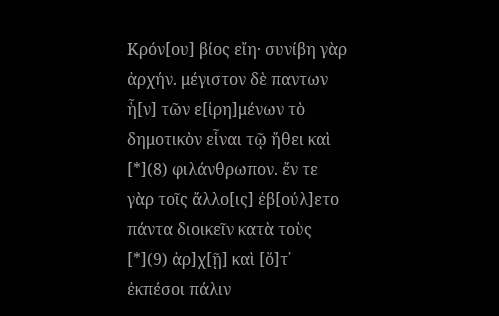Κρόν[ου] βίος εἴη· συνίβη γὰρ ἀρχήν. μέγιστον δὲ παντων ἧ[ν] τῶν ε[ἰρη]μένων τὸ δημοτικὸν εἷναι τῷ ἤθει καὶ [*](8) φιλάνθρωπον. ἔν τε γὰρ τοῖς ἄλλο[ις] ἐβ[ούλ]ετο πάντα διοικεῖν κατὰ τοὺς [*](9) ἀρ]χ[ῇ] καὶ [ὅ]τ᾿ ἐκπέσοι πάλιν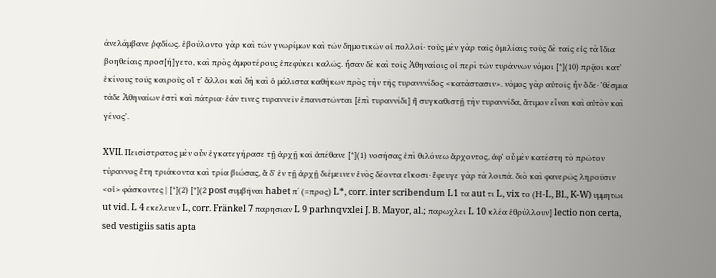άνελάμβανε ῥᾳδίως. ἐβούλοντο γὰρ καὶ τῶν γνωρίμων καὶ τῶν δημοτικῶν οἱ πολλοί· τοὺς μὲν γὰρ ταῖς ὁμιλίαις τοὺς δὲ ταῖς εἰς τὰ ἴδια βοηθείαις προσ[ή]γετο, καὶ πρὸς ἀμφοτέρους ἐπεφύκει καλῶς. ἧσαν δὲ καὶ τοῖς Ἀθηναίοις οἱ περὶ τῶν τυράννων νόμοι [*](10) πρᾷοι κατ᾿ ἐκίνους τοῦς καιροὺς οἵ τ᾿ ἄλλοι καὶ δὴ καὶ ὁ μάλιστα καθήκων πρὸς τὴν τῆς τυρανννίδος <κατάστασιν>. νόμος γὰρ αὐτοῖς ἧν ὅδε· ῾θέσμια τάδε Ἀθηναίων ἐστὶ καὶ πάτρια· ἐάν τινες τυραννεῖν ἐπανιστῶνται [ἐπὶ τυραννίδι] ἢ συγκαθιστῇ τὴν τυραννίδα, ἄτιμον εἷναι καὶ αὐτὸν καὶ γένος᾿.

XVII. Πεισίστρατος μὲν οὗν ἐγκατεγήρασε τῇ ἀρχῇ καῖ ἀπέθανε [*](1) νοσήσας ἐπὶ θιλόνεω ἄρχοντος, ἀφ᾿ οὗ μὲν κατέστη τὸ πρῶτον τύραννος ἔτη τριάκοντα καὶ τρία βιώσας, ἅ δ᾿ ἐν τῇ ἀρχῇ διέμεινεν ἑνὸς δέοντα εἴκοσι· ἔφευγε γὰρ τὰ λοιπά. διὸ καὶ φανερῶς ληροῦσιν <οἱ> φάσκοντες | [*](2) [*](2 post συμβῆναι habet π΄ (=προς) L*, corr. inter scribendum L1 τα aut τι L, vix το (Η-L, Bl., K-W) υμμητωι ut vid. L 4 εκελευεν L, corr. Fränkel 7 παρησιαν L 9 parhnqvxlei J. B. Mayor, al.; παρωχλει L 10 κλέα ἐθρύλλουν] lectio non certa, sed vestigiis satis apta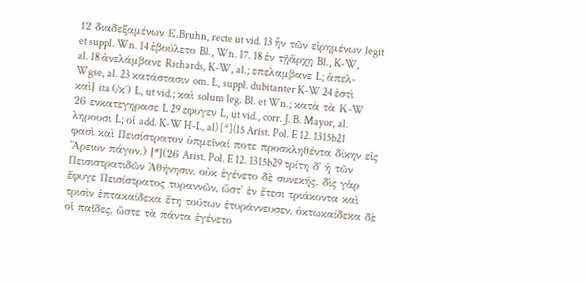12 διαδεξαμένων Ε.Bruhn, recte ut vid. 13 ἧν τῶν εἰρημένων legit et suppl. Wn. 14 ἐβούλετο Bl., Wn. 17. 18 ἐν τῇἄρχῃ Bl., K-W, al. 18 ἀνελάμβανε Richards, K-W, al.; επελαμβανε L; ἀπελ- Wgse, al. 23 κατάστασιν om. L, suppl. dubitanter K-W 24 ἐστὶ καὶ] ita (/κ΄) L, ut vid.; καὶ solum leg. Bl. et Wn.; κατὰ τὰ Κ-W 26 ενκατεγηρασε L 29 εφυγεν L, ut vid., corr. J. B. Mayor, al. ληρουσι L; οἱ add. K-W H-L, al) [*](15 Arist. Pol. E 12. 1315b21 φασὶ καὶ Πεισίστρατον ὑπμεῖναί ποτε προσκληθέντα δίκην εἰς Ἄρειον πάγον.) [*](26 Arist. Pol. E 12. 1315b29 τρίτη δ᾿ ἡ τῶν Πεισιστρατιδῶν Ἀθήνησιν, οὐκ ἐγένετο δὲ συνεκής. δὶς γὰρ ἔφυγε Πεισίστρατος τυραννῶν, ὥστ᾿ ἐν ἔτεσι τριάκοντα καὶ τρισὶν ἑπτακαίδεκα ἔτη τούτων ἐτυράννευσεν, ὀκτωκαίδεκα δὲ οἱ παῖδες, ὥστε τὰ πάντα ἐγένετο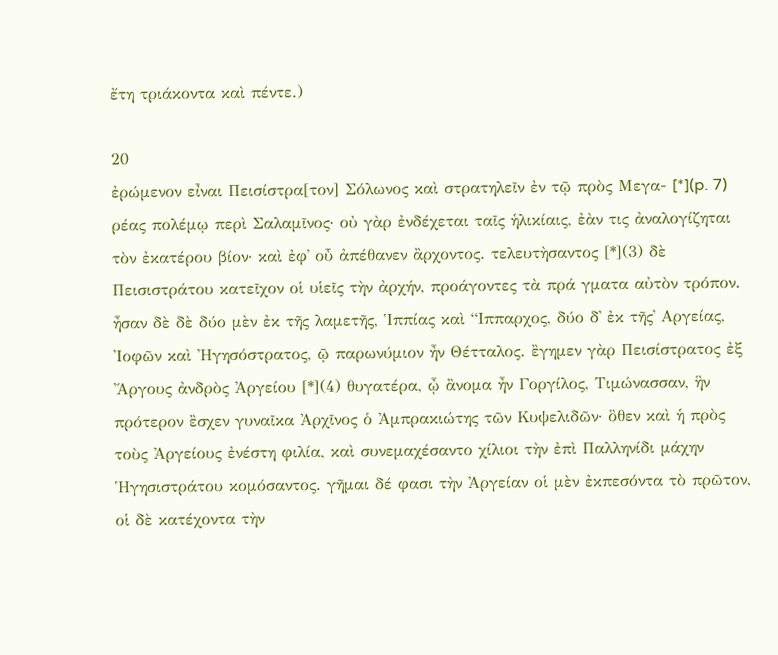ἔτη τριάκοντα καὶ πέντε.)

20
ἐρώμενον εἶναι Πεισίστρα[τον] Σόλωνος καὶ στρατηλεῖν ἐν τῷ πρὸς Μεγα- [*](p. 7) ρέας πολέμῳ περὶ Σαλαμῖνος· οὐ γὰρ ἐνδέχεται ταῖς ἡλικίαις, ἐὰν τις ἀναλογίζηται τὸν ἐκατέρου βίον· καὶ ἐφ᾿ οὖ ἀπέθανεν ἂρχοντος. τελευτὴσαντος [*](3) δὲ Πεισιστράτου κατεῖχον οἱ υἱεῖς τὴν ἀρχήν, προάγοντες τὰ πρά γματα αὐτὸν τρόπον. ἦσαν δὲ δὲ δύο μὲν ἐκ τῆς λαμετῆς, Ἱππίας καὶ “Ιππαρχος, δύο δ᾿ ἐκ τῆς᾿ Αργείας, Ἰοφῶν καὶ Ἠγησόστρατος, ῷ παρωνύμιον ἦν Θέτταλος. ἒγημεν γὰρ Πεισίστρατος ἐξ Ἄργους ἀνδρὸς Ἀργείου [*](4) θυγατέρα, ᾦ ἂνομα ἦν Γοργίλος, Τιμώνασσαν, ἣν πρότερον ἒσχεν γυναῖκα Ἀρχῖνος ὁ Ἀμπρακιώτης τῶν Κυψελιδῶν· ὃθεν καὶ ἡ πρὸς τοὺς Ἀργείους ἐνέστη φιλία, καὶ συνεμαχέσαντο χίλιοι τὴν ἐπὶ Παλληνίδι μάχην Ἡγησιστράτου κομόσαντος. γῆμαι δέ φασι τὴν Ἀργείαν οἱ μὲν ἐκπεσόντα τὸ πρῶτον, οἱ δὲ κατέχοντα τὴν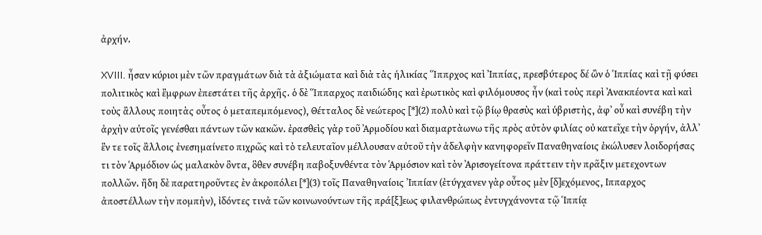ἀρχήν.

XVIII. ἦσαν κύριοι μὲν τῶν πραγμάτων διὰ τὰ ἀξιώματα καὶ διὰ τὰς ἡλικίας Ἵππρχος καὶ Ἰππίας, πρεσβύτερος δέ ὢν ὁ Ἱππίας καὶ τῇ φύσει πολιτικὸς καὶ ἒμφρων ἐπεστάτει τῆς ἀρχῆς. ὁ δὲ Ἵππαρχος παιδιώδης καὶ ἐρωτικὸς καὶ φιλόμουσος ἦν (καὶ τοὺς περὶ Ἀνακπέοντα καὶ καὶ τοὺς ἂλλους ποιητὰς οὖτος ὁ μεταπεμπόμενος), Θέτταλος δὲ νεώτερος [*](2) πολὺ καὶ τῷ βίῳ θρασὺς καὶ ὑβριστὴς, ἀφ᾿ οὖ καὶ συνέβη τὴν ἀρχὴν αὐτοῖς γενέσθαι πάντων τῶν κακῶν. ἐρασθεὶς γὰρ τοῦ Ἀρμοδίου καὶ διαμαρτὰωνω τῆς πρὸς αὐτὸν φιλίας οὐ κατεῖχε τὴν ὀργήν, ἀλλ᾿ ἒν τε τοῖς ἂλλοις ἐνεσημαίνετο πιχρῶς καὶ τὸ τελευταῖον μέλλουσαν αὐτοῦ τὴν ἀδελφὴν κανηφορεῖν Παναθηναίοις ἐκώλυσεν λοιδορήσας τι τὸν Ἁρμόδιον ὡς μαλακὸν ὂντα, ὃθεν συνέβη παβοξυνθέντα τὸν Ἁρμόσιον καὶ τὸν Ἀρισογείτονα πράττειν τὴν πρᾶξιν μετεχοντων πολλῶν. ἢδη δὲ παρατηροῦντες ὲν ἀκροπόλει [*](3) τοῖς Παναθηναίοις Ἰππίαν (ἐτύγχανεν γὰρ οὖτος μὲν [δ]εχόμενος, Ιππαρχος ἀποστέλλων τὴν πομπὴν), ἰδόντες τινἀ τῶν κοινωνούντων τῆς πρά[ξ]εως φιλανθρώπως ἐντυγχάνοντα τῷ Ἱππίᾳ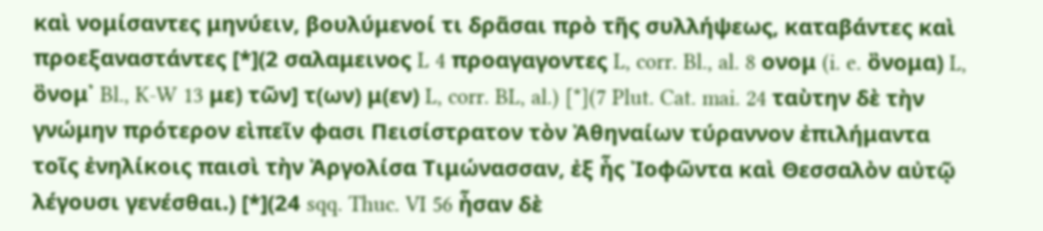καὶ νομίσαντες μηνύειν, βουλύμενοί τι δρᾶσαι πρὸ τῆς συλλήψεως, καταβάντες καὶ προεξαναστάντες [*](2 σαλαμεινος L 4 προαγαγοντες L, corr. Bl., al. 8 ονομ (i. e. ὂνομα) L, ὂνομ᾿ Bl., K-W 13 με) τῶν] τ(ων) μ(εν) L, corr. BL, al.) [*](7 Plut. Cat. mai. 24 ταὺτην δὲ τὴν γνώμην πρότερον εὶπεῖν φασι Πεισίστρατον τὸν Ἀθηναίων τύραννον ἐπιλήμαντα τοῖς ἐνηλίκοις παισὶ τὴν Ἀργολίσα Τιμώνασσαν, ἐξ ἦς Ἰοφῶντα καὶ Θεσσαλὸν αὐτῷ λέγουσι γενέσθαι.) [*](24 sqq. Thuc. VI 56 ἦσαν δὲ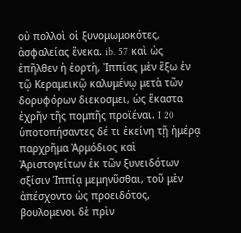οὐ πολλοὶ οἱ ξυνομωμοκότες, ἀσφαλείας ἒνεκα. ib. 57 καὶ ὠς ἐπῆλθεν ἡ ἐορτὴ, Ἰππίας μὲν ἒξω ἐν τῷ Κεραμεικῷ καλυμένῳ μετὰ τῶν δορυφόρων διεκοσμει, ὡς ἓκαστα ἐχρῆν τῆς πομπῆς προϊέναι. I 20 ὑποτοπήσαντες δέ τι ἐκείνη τῇ ἠμέρᾳ παρχρῆμα Ἀρμόδιος καὶ Ἀριστογείτων ἐκ τῶν ξυνειδότων σξίσιν Ἱππίᾳ μεμηνῦσθαι, τοῦ μὲν ἀπέσχοντο ὠς προειδότος, βουλομενοι δὲ πρὶν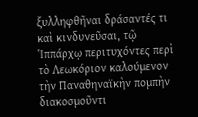ξυλληφθῆναι δράσαντές τι καὶ κινδυνεῦσαι, τῷ Ἱππάρχῳ περιτυχόντες περὶ τὸ Λεωκόριον καλούμενον τὴν Παναθηναϊκὴν πομπὴν διακοσμοῦντι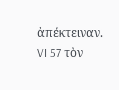ἀπέκτειναν. VI 57 τὸν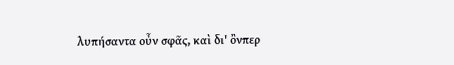λυπήσαντα οὖν σφᾶς, καὶ δι' ὂνπερ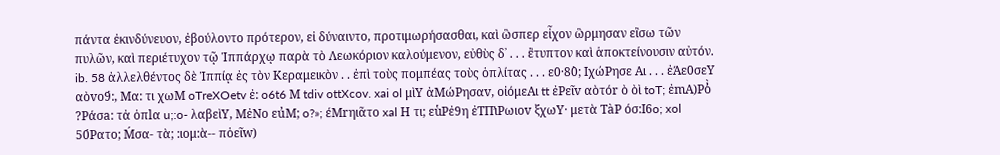πάντα ἐκινδύνευον, ἐβούλοντο πρότερον, εἰ δύναιντο, προτιμωρήσασθαι, καὶ ὣσπερ εἶχον ὣρμησαν εἲσω τῶν πυλῶν, καὶ περιέτυχον τῷ Ἱππάρχῳ παρὰ τὸ Λεωκόριον καλούμενον, εὐθὺς δ᾿ . . . ἒτυπτον καὶ ἁποκτείνουσιν αὐτόν. ib. 58 ἀλλελθέντος δὲ Ἰππίᾳ ἐς τὸν Κεραμεικὸν . . ἐπὶ τοὺς πομπέας τοὺς ὁπλίτας . . . ε0·80̀; ΙχώΡησε Αι . . . ἐΆε0σεΥ αὸvο9́:, Μα: τι χωΜ oTreXOetv ἐ: o6t6 Μ tdiv ottXcov. xai ol μὶΥ ἀΜώΡησαv, οἰόμεΑι tt ἐΡεῖv αὸτόr ὸ ὸὶ toT; ἐmΑ)Ρὁ̓̀ ?Ράσa: τἀ ὁπlα u;:o- λαβεὶΥ, ΜἐΝο εu̓Μ; o?»; έΜrηιᾶτο xal Η τι; εu̔Ρἐ9η ἐΤΠ̓ιΡωιοv ξχωΥ· μετὰ ΤàΡ όσ:Ι6o; xol 50́Ρατο; Μ́σα- τὰ; :ιομ:ὰ-- πὁεῖw)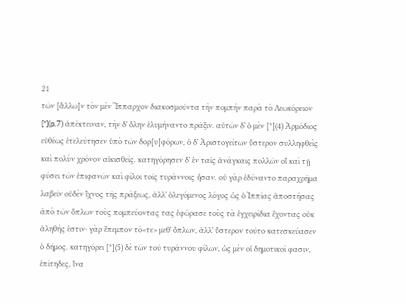21
τῶν [ἄλλω]ν τὸν μὲν Ἵππαρχον διακοσμοῦντα τὴν πομπὴν παρὰ τὸ Λεωκόρειον [*](p.7) ἀπέκτειναν, τὴν δ᾿ ὅλην ἐλυμήναντο πρᾶξιν. αὐτῶν δ᾿ ὁ μὲν [*](4) Ἁρμόδιος εὐθέως ἐτελεύτησεν ὑπὸ τῶν δορ[υ]φόρων, ὁ δ᾿ Ἀριστογείτων ὕστερον συλληφθεὶς καὶ πολὺν χρόνον αἰκισθείς. κατηγόρησεν δ᾿ ἐν ταῖς ἀνάγκαις πολλῶν οἵ καὶ τῇ φύσει τῶν ἐπιφανῶν καὶ φίλοι τοῖς τυράννοις ἧσαν. οὐ γὰρ ἐδύναντο παραχρῆμα λαβεῖν οὐδὲν ἴχνος τῆς πράξεως, ἀλλ᾿ ὁλεγόμενος λόγος ὡς ὁ Ἱππίας ἀποστήσας ἀπὸ τῶν ὅπλων τοὺς πομπεύοντας τας ἐφώρασε τοὺς τὰ ἐγχειρίδια ἔχοντας οὐκ ἀληθής ἐστιν· γὰρ ἔπεμπον τό<τε> μεθ᾿ ὅπλων, ἀλλ᾿ ὕστερον τοῦτο κατεσκεύασεν ὁ δῆμος. κατηγόρει [*](5) δὲ τῶν τοῦ τυράννου φίλων, ὡς μὲν οἱ δημοτικοί φασιν, ἐπίτηδες, ἵνα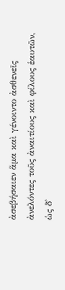ἀσεβήσαιεν ἅμα καὶ γένοιντο ἀσθενεῖς ἀνελόντες τοῦς ἀναιτίους καὶ φίλους ἑαυτῶν, ὡς δ᾿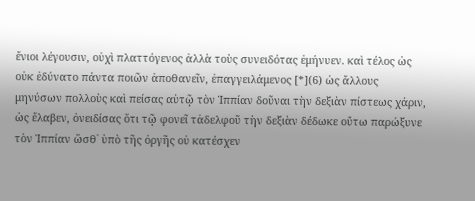ἔνιοι λέγουσιν, οὐχὶ πλαττόγενος ἀλλὰ τοὺς συνειδότας ἐμήνυεν. καὶ τέλος ὡς οὐκ ἐδύνατο πάντα ποιῶν ἀποθανεῖν, ἐπαγγειλάμενος [*](6) ὡς ἄλλους μηνύσων πολλοὺς καὶ πείσας αὑτῷ τὸν Ἱππίαν δοῦναι τὴν δεξιὰν πίστεως χάριν, ὡς ἔλαβεν, ὀνειδίσας ὅτι τῷ φονεῖ τἀδελφοῦ τὴν δεξιὰν δέδωκε οὔτω παρώξυνε τὸν Ἱππίαν ὥσθ᾿ ὑπὸ τῆς ὀργῆς οὐ κατέσχεν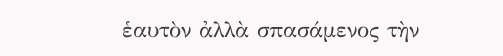ἑαυτὸν ἀλλὰ σπασάμενος τὴν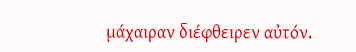μάχαιραν διέφθειρεν αὐτόν.